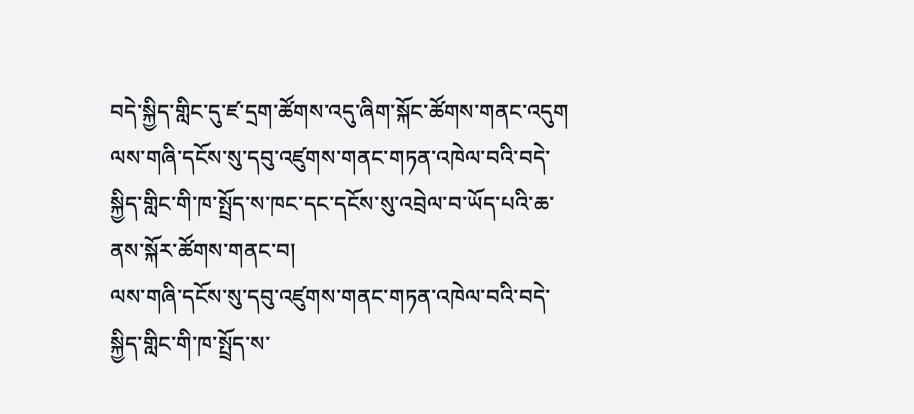བདེ་སྐྱིད་གླིང་དུ་ཛ་དྲག་ཚོགས་འདུ་ཞིག་སྐོང་ཚོགས་གནང་འདུག
ལས་གཞི་དངོས་སུ་དབུ་འཛུགས་གནང་གཏན་འཁེལ་བའི་བདེ་སྐྱིད་གླིང་གི་ཁ་སྤྲོད་ས་ཁང་དང་དངོས་སུ་འབྲེལ་བ་ཡོད་པའི་ཆ་ནས་སྐོར་ཚོགས་གནང་བ།
ལས་གཞི་དངོས་སུ་དབུ་འཛུགས་གནང་གཏན་འཁེལ་བའི་བདེ་སྐྱིད་གླིང་གི་ཁ་སྤྲོད་ས་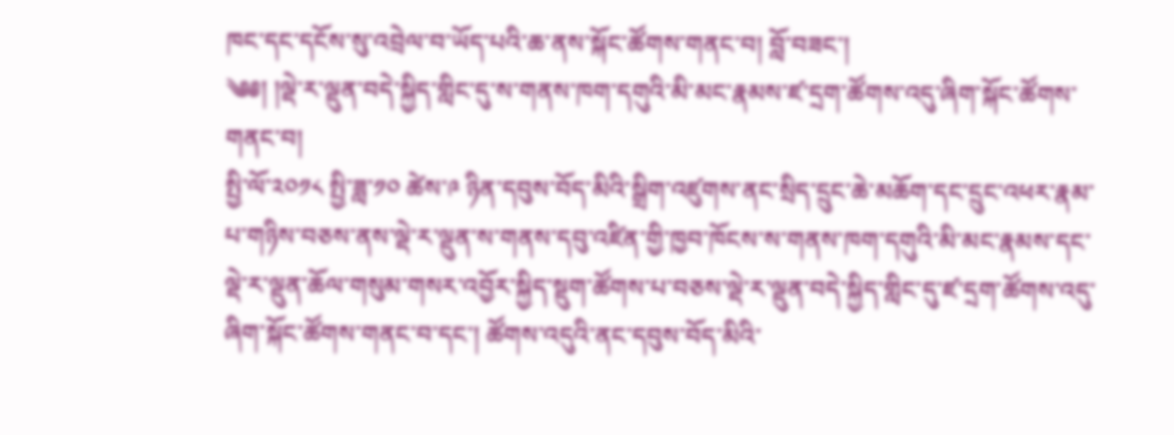ཁང་དང་དངོས་སུ་འབྲེལ་བ་ཡོད་པའི་ཆ་ནས་སྐོང་ཚོགས་གནང་བ། བློ་བཟང་།
༄༅། །ལྡེ་ར་ལྡུན་བདེ་སྐྱིད་གླིང་དུ་ས་གནས་ཁག་དགུའི་མི་མང་རྣམས་ཛ་དྲག་ཚོགས་འདུ་ཞིག་སྐོང་ཚོགས་གནང་བ།
སྤྱི་ལོ་༢༠༡༨ སྤྱི་ཟླ་༡༠ ཚེས་༩ ཉིན་དབུས་བོད་མིའི་སྒྲིག་འཛུགས་ནང་སྲིད་དྲུང་ཆེ་མཆོག་དང་དྲུང་འཕར་རྣམ་པ་གཉིས་བཅས་ནས་ལྡེ་ར་ལྡུན་ས་གནས་དབུ་འཛིན་གྱི་ཁྱབ་ཁོངས་ས་གནས་ཁག་དགུའི་མི་མང་རྣམས་དང་ལྡེ་ར་ལྡུན་ཆོལ་གསུམ་གསར་འབྱོར་སྐྱིད་སྡུག་ཚོགས་པ་བཅས་ལྡེ་ར་ལྡུན་བདེ་སྐྱིད་གླིང་དུ་ཛ་དྲག་ཚོགས་འདུ་ཞིག་སྐོང་ཚོགས་གནང་བ་དང་། ཚོགས་འདུའི་ནང་དབུས་བོད་མིའི་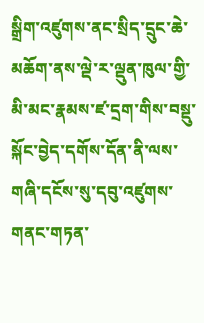སྒྲིག་འཛུགས་ནང་སྲིད་དྲུང་ཆེ་མཆོག་ནས་ལྡེ་ར་ལྡུན་ཁུལ་གྱི་མི་མང་རྣམས་ཛ་དྲག་གིས་བསྡུ་སྐོང་བྱེད་དགོས་དོན་ནི་ལས་གཞི་དངོས་སུ་དབུ་འཛུགས་གནང་གཏན་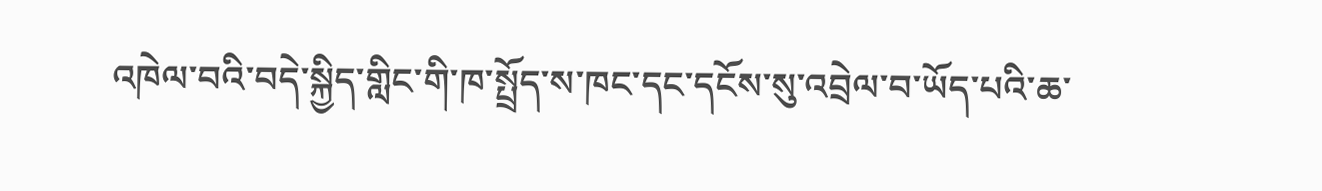འཁེལ་བའི་བདེ་སྐྱིད་གླིང་གི་ཁ་སྤྲོད་ས་ཁང་དང་དངོས་སུ་འབྲེལ་བ་ཡོད་པའི་ཆ་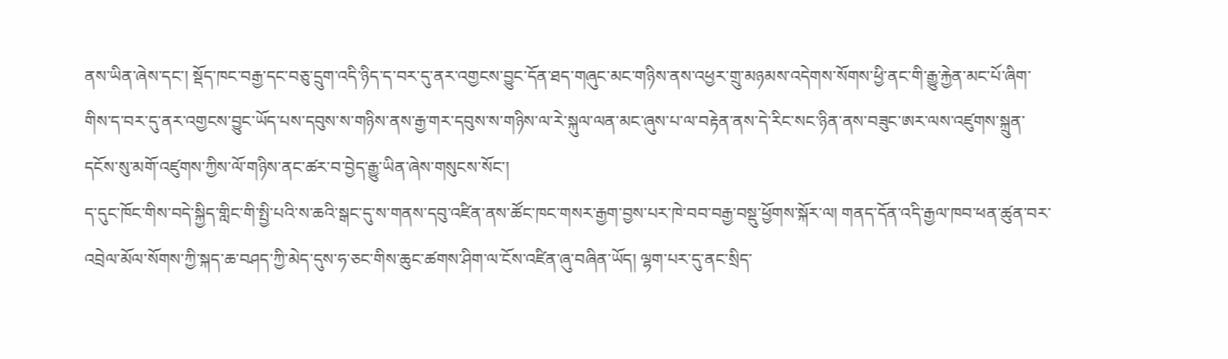ནས་ཡིན་ཞེས་དང་། སྡོད་ཁང་བརྒྱ་དང་བཅུ་དྲུག་འདི་ཉིད་ད་བར་དུ་ནར་འགྱངས་བྱུང་དོན་ཐད་གཞུང་མང་གཉིས་ནས་འཕྱར་གྲུ་མཉམས་འདེགས་སོགས་ཕྱི་ནང་གི་རྒྱུ་རྐྱེན་མང་པོ་ཞིག་གིས་ད་བར་དུ་ནར་འགྱངས་བྱུང་ཡོད་པས་དབུས་ས་གཉིས་ནས་རྒྱ་གར་དབུས་ས་གཉིས་ལ་རེ་སྐུལ་ལན་མང་ཞུས་པ་ལ་བརྟེན་ནས་དེ་རིང་སང་ཉིན་ནས་བཟུང་ཨར་ལས་འཛུགས་སྐྲུན་དངོས་སུ་མགོ་འཛུགས་ཀྱིས་ལོ་གཉིས་ནང་ཚར་བ་བྱེད་རྒྱུ་ཡིན་ཞེས་གསུངས་སོང་།
ད་དུང་ཁོང་གིས་བདེ་སྐྱིད་གླིང་གི་སྤྱི་པའི་ས་ཆའི་སྒང་དུ་ས་གནས་དབུ་འཛིན་ནས་ཚོང་ཁང་གསར་རྒྱག་བྱས་པར་ཁེ་བབ་བརྒྱ་བསྡུ་ཕྱོགས་སྐོར་ལ། གནད་དོན་འདི་རྒྱལ་ཁབ་ཕན་ཚུན་བར་འབྲེལ་མོལ་སོགས་ཀྱི་སྐད་ཆ་བཤད་ཀྱི་མེད་དུས་ཧ་ཅང་གིས་ཆུང་ཚགས་ཤིག་ལ་ངོས་འཛིན་ཞུ་བཞིན་ཡོད། ལྷག་པར་དུ་ནང་སྲིད་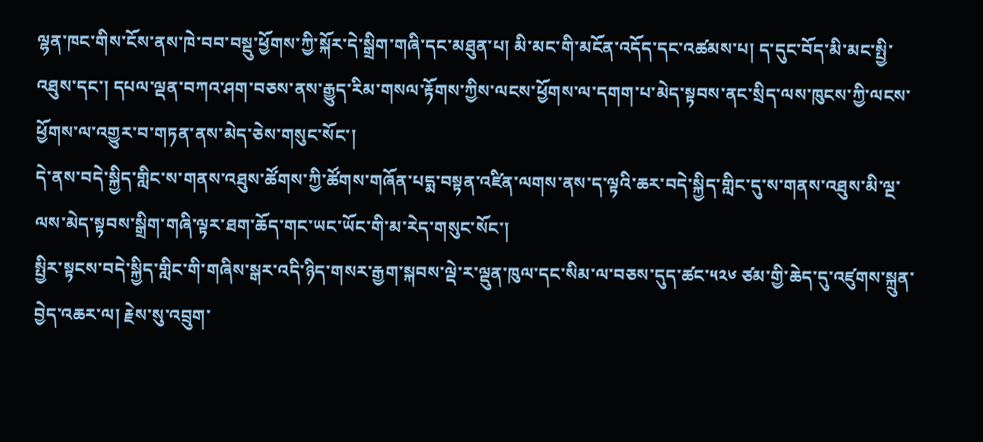ལྷན་ཁང་གིས་ངོས་ནས་ཁེ་བབ་བསྡུ་ཕྱོགས་ཀྱི་སྐོར་དེ་སྒྲིག་གཞི་དང་མཐུན་པ། མི་མང་གི་མངོན་འདོད་དང་འཚམས་པ། ད་དུང་བོད་མི་མང་སྤྱི་འཐུས་དང་། དཔལ་ལྡན་བཀའ་ཤག་བཅས་ནས་རྒྱུད་རིམ་གསལ་རྟོགས་ཀྱིས་ལངས་ཕྱོགས་ལ་དགག་པ་མེད་སྟབས་ནང་སྲིད་ལས་ཁུངས་ཀྱི་ལངས་ཕྱོགས་ལ་འགྱུར་བ་གཏན་ནས་མེད་ཅེས་གསུང་སོང་།
དེ་ནས་བདེ་སྐྱིད་གླིང་ས་གནས་འཐུས་ཚོགས་ཀྱི་ཚོགས་གཞོན་པདྨ་བསྟན་འཛིན་ལགས་ནས་ད་ལྟའི་ཆར་བདེ་སྐྱིད་གླིང་དུ་ས་གནས་འཐུས་མི་ལྔ་ལས་མེད་སྟབས་སྒྲིག་གཞི་ལྟར་ཐག་ཆོད་གང་ཡང་ཡོང་གི་མ་རེད་གསུང་སོང་།
སྤྱིར་སྟངས་བདེ་སྐྱིད་གླིང་གི་གཞིས་སྒར་འདི་ཉིད་གསར་རྒྱག་སྐབས་ལྡེ་ར་ལྡུན་ཁུལ་དང་སིམ་ལ་བཅས་དུད་ཚང་༥༢༦ ཙམ་གྱི་ཆེད་དུ་འཛུགས་སྐྲུན་བྱེད་འཆར་ལ། རྗེས་སུ་འབྲུག་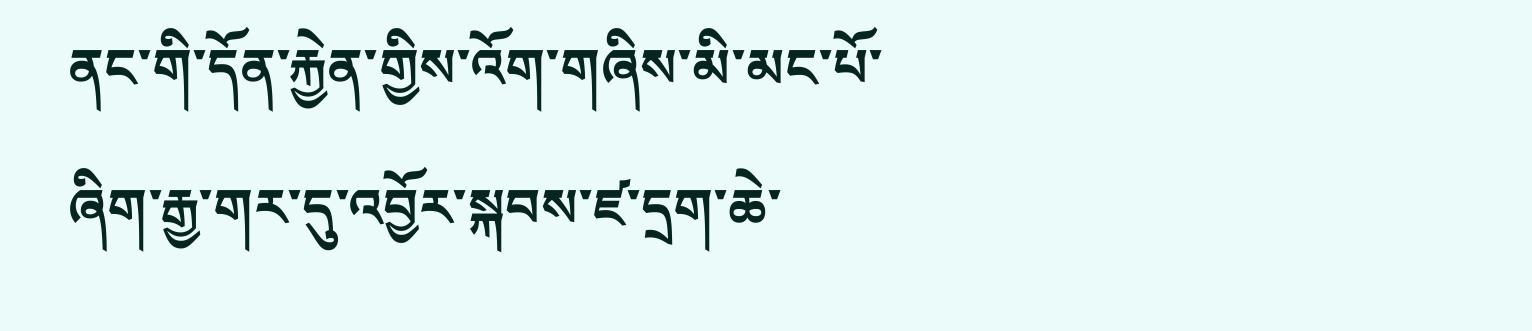ནང་གི་དོན་རྐྱེན་གྱིས་འོག་གཞིས་མི་མང་པོ་ཞིག་རྒྱ་གར་དུ་འབྱོར་སྐབས་ཛ་དྲག་ཆེ་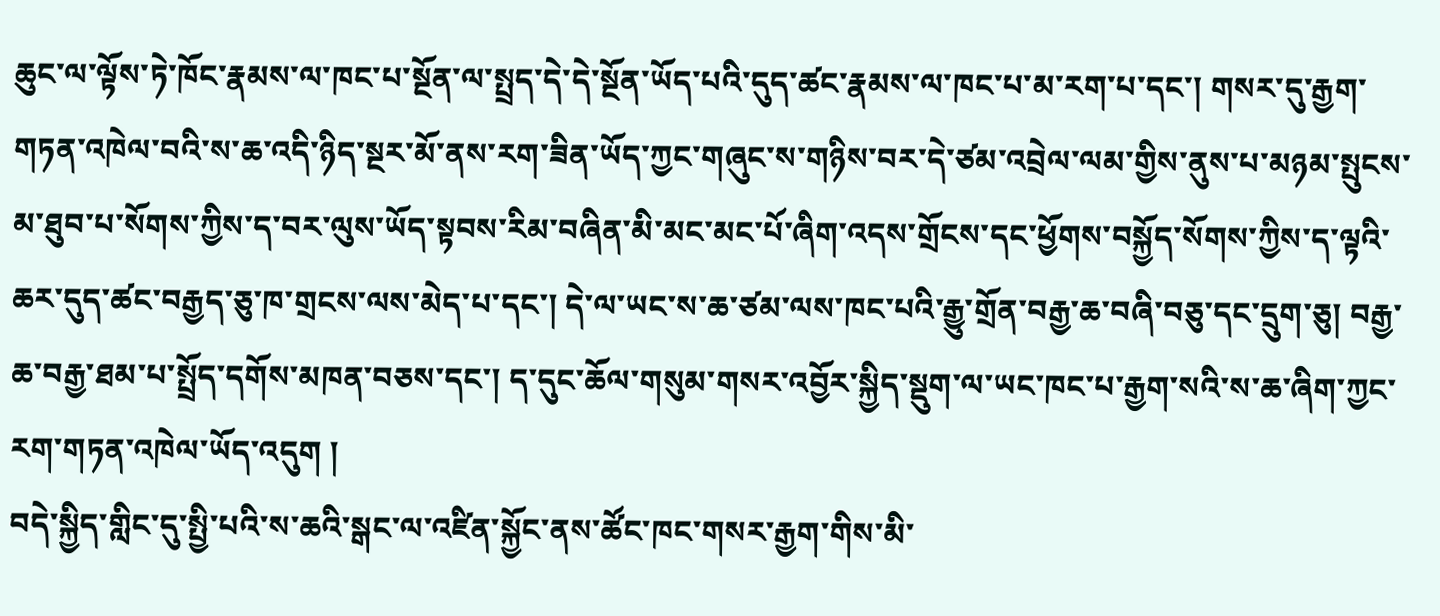ཆུང་ལ་ལྟོས་ཏེ་ཁོང་རྣམས་ལ་ཁང་པ་སྔོན་ལ་སྤྲད་དེ་དེ་སྔོན་ཡོད་པའི་དུད་ཚང་རྣམས་ལ་ཁང་པ་མ་རག་པ་དང་། གསར་དུ་རྒྱག་གཏན་འཁེལ་བའི་ས་ཆ་འདི་ཉིད་སྔར་མོ་ནས་རག་ཟིན་ཡོད་ཀྱང་གཞུང་ས་གཉིས་བར་དེ་ཙམ་འབྲེལ་ལམ་གྱིས་ནུས་པ་མཉམ་སྤུངས་མ་ཐུབ་པ་སོགས་ཀྱིས་ད་བར་ལུས་ཡོད་སྟབས་རིམ་བཞིན་མི་མང་མང་པོ་ཞིག་འདས་གྲོངས་དང་ཕྱོགས་བསྐྱོད་སོགས་ཀྱིས་ད་ལྟའི་ཆར་དུད་ཚང་བརྒྱད་ཅུ་ཁ་གྲངས་ལས་མེད་པ་དང་། དེ་ལ་ཡང་ས་ཆ་ཙམ་ལས་ཁང་པའི་རྒྱུ་གྲོན་བརྒྱ་ཆ་བཞི་བཅུ་དང་དྲུག་ཅུ། བརྒྱ་ཆ་བརྒྱ་ཐམ་པ་སྤྲོད་དགོས་མཁན་བཅས་དང་། ད་དུང་ཆོལ་གསུམ་གསར་འབྱོར་སྐྱིད་སྡུག་ལ་ཡང་ཁང་པ་རྒྱག་སའི་ས་ཆ་ཞིག་ཀྱང་རག་གཏན་འཁེལ་ཡོད་འདུག །
བདེ་སྐྱིད་གླིང་དུ་སྤྱི་པའི་ས་ཆའི་སྒང་ལ་འཛིན་སྐྱོང་ནས་ཚོང་ཁང་གསར་རྒྱག་གིས་མི་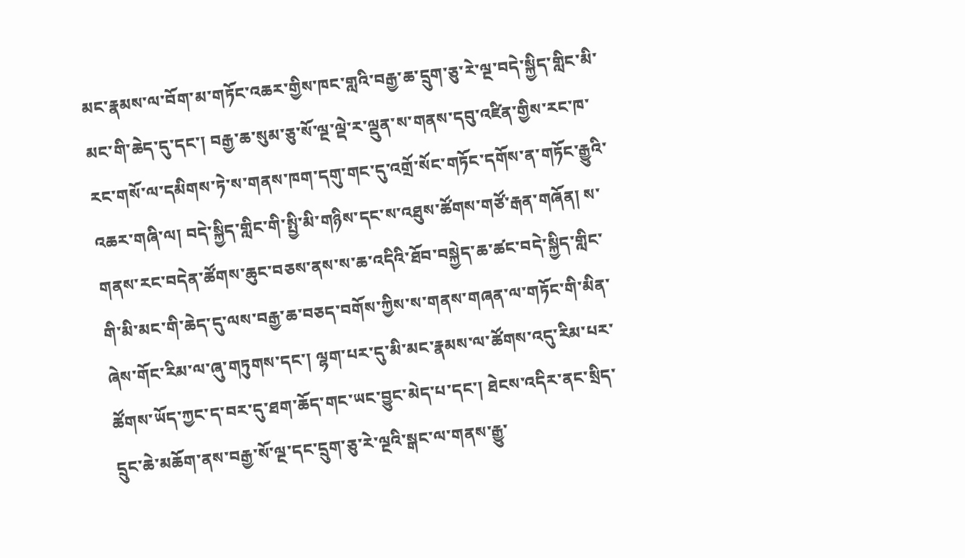མང་རྣམས་ལ་བོག་མ་གཏོང་འཆར་གྱིས་ཁང་གླའི་བརྒྱ་ཆ་དྲུག་ཅུ་རེ་ལྔ་བདེ་སྐྱིད་གླིང་མི་མང་གི་ཆེད་དུ་དང་། བརྒྱ་ཆ་སུམ་ཅུ་སོ་ལྔ་ལྡེ་ར་ལྡུན་ས་གནས་དབུ་འཛིན་གྱིས་རང་ཁ་རང་གསོ་ལ་དམིགས་ཏེ་ས་གནས་ཁག་དགུ་གང་དུ་འགྲོ་སོང་གཏོང་དགོས་ན་གཏོང་རྒྱུའི་འཆར་གཞི་ལ། བདེ་སྐྱིད་གླིང་གི་སྤྱི་མི་གཉིས་དང་ས་འཐུས་ཚོགས་གཙོ་རྒན་གཞོན། ས་གནས་རང་བདེན་ཚོགས་ཆུང་བཅས་ནས་ས་ཆ་འདིའི་ཐོབ་བསྐྱེད་ཆ་ཚང་བདེ་སྐྱིད་གླིང་གི་མི་མང་གི་ཆེད་དུ་ལས་བརྒྱ་ཆ་བཅད་བགོས་ཀྱིས་ས་གནས་གཞན་ལ་གཏོང་གི་མིན་ཞེས་གོང་རིམ་ལ་ཞུ་གཏུགས་དང་། ལྷག་པར་དུ་མི་མང་རྣམས་ལ་ཚོགས་འདུ་རིམ་པར་ཚོགས་ཡོད་ཀྱང་ད་བར་དུ་ཐག་ཆོད་གང་ཡང་བྱུང་མེད་པ་དང་། ཐེངས་འདིར་ནང་སྲིད་དྲུང་ཆེ་མཆོག་ནས་བརྒྱ་སོ་ལྔ་དང་དྲུག་ཅུ་རེ་ལྔའི་སྒང་ལ་གནས་རྒྱུ་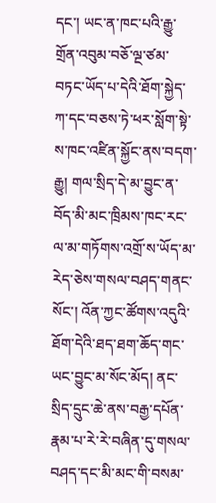དང་། ཡང་ན་ཁང་པའི་རྒྱུ་གྲོན་འབུམ་བཅོ་ལྔ་ཙམ་བཏང་ཡོད་པ་དེའི་ཐོག་སྐྱེད་ཀ་དང་བཅས་ཏེ་ཕར་སློག་སྟེ་ས་ཁང་འཛིན་སྐྱོང་ནས་བདག་རྒྱུ། གལ་སྲིད་དེ་མ་བྱུང་ན་བོད་མི་མང་ཁྲིམས་ཁང་རང་ལ་མ་གཏོགས་འགྲོ་ས་ཡོད་མ་རེད་ཅེས་གསལ་བཤད་གནང་སོང་། འོན་ཀྱང་ཚོགས་འདུའི་ཐོག་དེའི་ཐད་ཐག་ཆོད་གང་ཡང་བྱུང་མ་སོང་མོད། ནང་སྲིད་དྲུང་ཆེ་ནས་བརྒྱ་དཔོན་རྣམ་པ་རེ་རེ་བཞིན་དུ་གསལ་བཤད་དང་མི་མང་གི་བསམ་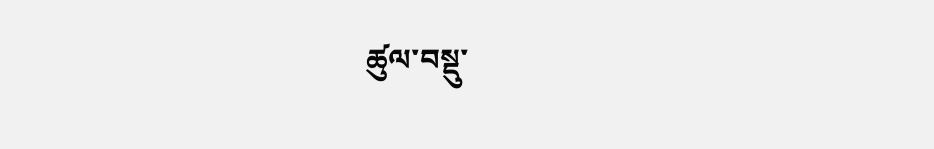ཚུལ་བསྡུ་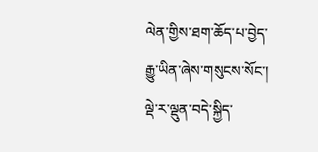ལེན་གྱིས་ཐག་ཆོད་པ་བྱེད་རྒྱུ་ཡིན་ཞེས་གསུངས་སོང་།
ལྡེ་ར་ལྡུན་བདེ་སྐྱིད་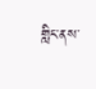གླིང་ནས་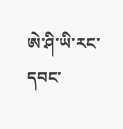ཨེ་ཤི་ཡི་རང་དབང་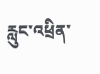རླུང་འཕྲིན་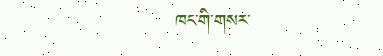ཁང་གི་གསར་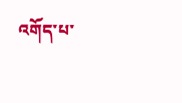འགོད་པ་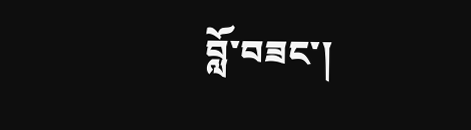བློ་བཟང་།